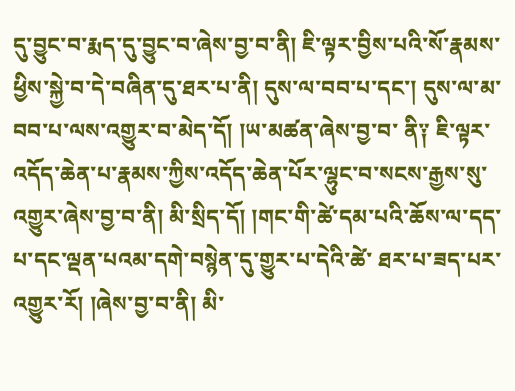དུ་བྱུང་བ་རྨད་དུ་བྱུང་བ་ཞེས་བྱ་བ་ནི། ཇི་ལྟར་བྱིས་པའི་སོ་རྣམས་ཕྱིས་སྐྱེ་བ་དེ་བཞིན་དུ་ཐར་པ་ནི། དུས་ལ་བབ་པ་དང་། དུས་ལ་མ་བབ་པ་ལས་འགྱུར་བ་མེད་དོ། །ཡ་མཚན་ཞེས་བྱ་བ་ ནི༑ ཇི་ལྟར་འདོད་ཆེན་པ་རྣམས་ཀྱིས་འདོད་ཆེན་པོར་ལྷུང་བ་སངས་རྒྱས་སུ་འགྱུར་ཞེས་བྱ་བ་ནི། མི་སྲིད་དོ། །གང་གི་ཚེ་དམ་པའི་ཆོས་ལ་དད་པ་དང་ལྡན་པའམ་དགེ་བསྙེན་དུ་གྱུར་པ་དེའི་ཚེ་ ཐར་པ་ཟད་པར་འགྱུར་རོ། །ཞེས་བྱ་བ་ནི། མི་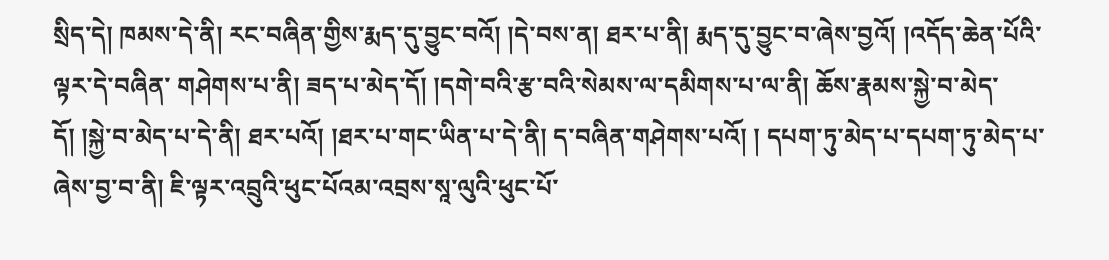སྲིད་དེ། ཁམས་དེ་ནི། རང་བཞིན་གྱིས་རྨད་དུ་བྱུང་བའོ། །དེ་བས་ན། ཐར་པ་ནི། རྨད་དུ་བྱུང་བ་ཞེས་བྱའོ། །འདོད་ཆེན་པོའི་ལྟར་དེ་བཞིན་ གཤེགས་པ་ནི། ཟད་པ་མེད་དོ། །དགེ་བའི་རྩ་བའི་སེམས་ལ་དམིགས་པ་ལ་ནི། ཆོས་རྣམས་སྐྱེ་བ་མེད་དོ། །སྐྱེ་བ་མེད་པ་དེ་ནི། ཐར་པའོ། །ཐར་པ་གང་ཡིན་པ་དེ་ནི། ད་བཞིན་གཤེགས་པའོ། ། དཔག་ཏུ་མེད་པ་དཔག་ཏུ་མེད་པ་ཞེས་བྱ་བ་ནི། ཇི་ལྟར་འབྲུའི་ཕུང་པོའམ་འབྲས་སཱ་ལུའི་ཕུང་པོ་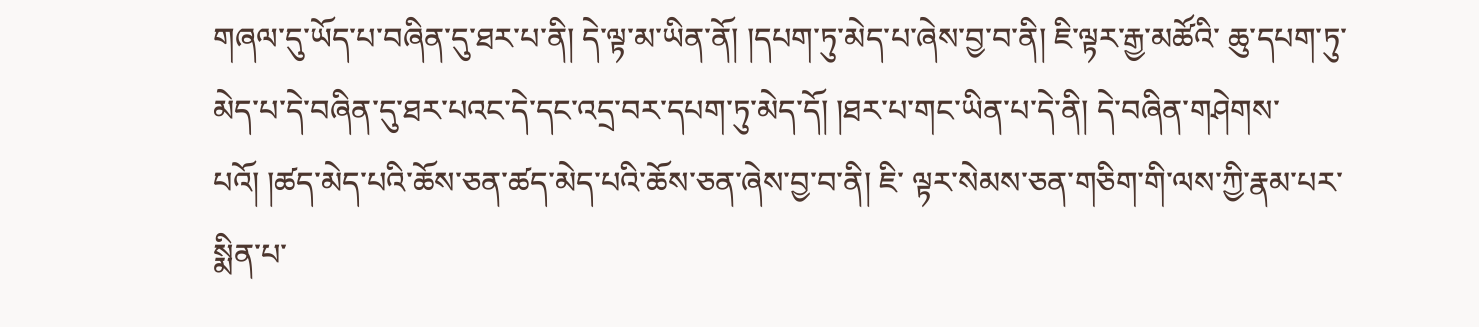གཞལ་དུ་ཡོད་པ་བཞིན་དུ་ཐར་པ་ནི། དེ་ལྟ་མ་ཡིན་ནོ། །དཔག་ཏུ་མེད་པ་ཞེས་བྱ་བ་ནི། ཇི་ལྟར་རྒྱ་མཚོའི་ ཆུ་དཔག་ཏུ་མེད་པ་དེ་བཞིན་དུ་ཐར་པའང་དེ་དང་འདྲ་བར་དཔག་ཏུ་མེད་དོ། །ཐར་པ་གང་ཡིན་པ་དེ་ནི། དེ་བཞིན་གཤེགས་པའོ། །ཚད་མེད་པའི་ཆོས་ཅན་ཚད་མེད་པའི་ཆོས་ཅན་ཞེས་བྱ་བ་ནི། ཇི་ ལྟར་སེམས་ཅན་གཅིག་གི་ལས་ཀྱི་རྣམ་པར་སྨིན་པ་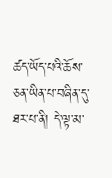ཚད་ཡོད་པའི་ཆོས་ཅན་ཡིན་པ་བཞིན་དུ་ཐར་པ་ནི། དེ་ལྟ་མ་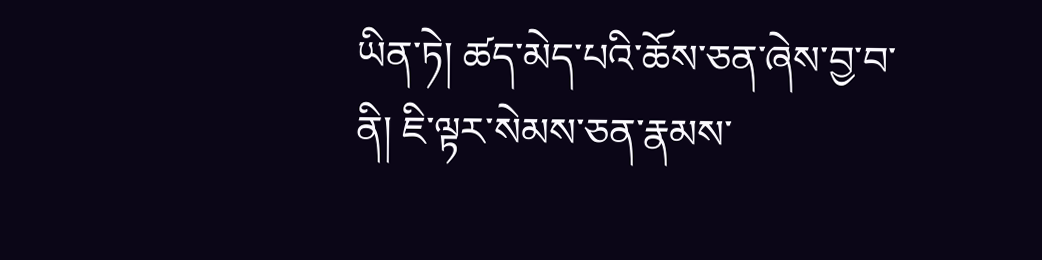ཡིན་ཏེ། ཚད་མེད་པའི་ཆོས་ཅན་ཞེས་བྱ་བ་ནི། ཇི་ལྟར་སེམས་ཅན་རྣམས་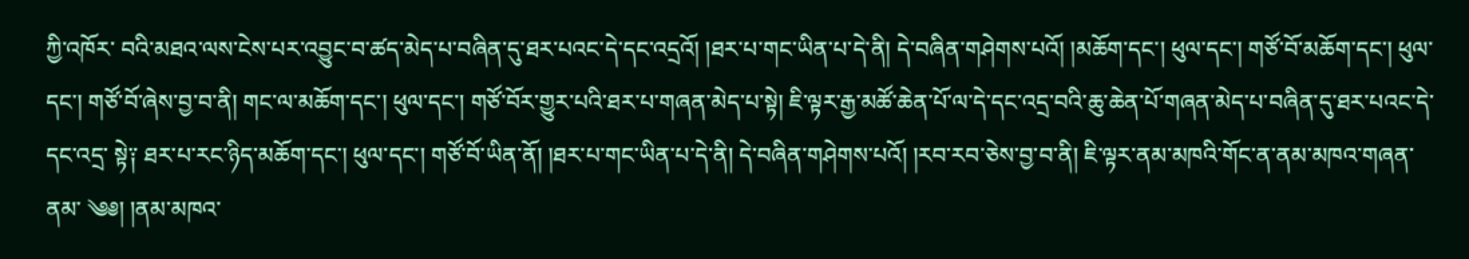ཀྱི་འཁོར་ བའི་མཐའ་ལས་ངེས་པར་འབྱུང་བ་ཚད་མེད་པ་བཞིན་དུ་ཐར་པའང་དེ་དང་འདྲའོ། །ཐར་པ་གང་ཡིན་པ་དེ་ནི། དེ་བཞིན་གཤེགས་པའོ། །མཆོག་དང་། ཕུལ་དང་། གཙོ་བོ་མཆོག་དང་། ཕུལ་དང་། གཙོ་བོ་ཞེས་བྱ་བ་ནི། གང་ལ་མཆོག་དང་། ཕུལ་དང་། གཙོ་བོར་གྱུར་པའི་ཐར་པ་གཞན་མེད་པ་སྟེ། ཇི་ལྟར་རྒྱ་མཚོ་ཆེན་པོ་ལ་དེ་དང་འདྲ་བའི་ཆུ་ཆེན་པོ་གཞན་མེད་པ་བཞིན་དུ་ཐར་པའང་དེ་དང་འདྲ་ སྟེ༑ ཐར་པ་རང་ཉིད་མཆོག་དང་། ཕུལ་དང་། གཙོ་བོ་ཡིན་ནོ། །ཐར་པ་གང་ཡིན་པ་དེ་ནི། དེ་བཞིན་གཤེགས་པའོ། །རབ་རབ་ཅེས་བྱ་བ་ནི། ཇི་ལྟར་ནམ་མཁའི་གོང་ན་ནམ་མཁའ་གཞན་ནམ་ ༄༅། །ནམ་མཁའ་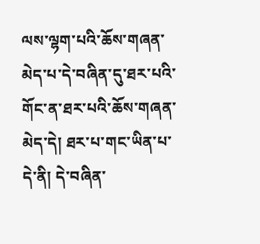ལས་ལྷག་པའི་ཆོས་གཞན་མེད་པ་དེ་བཞིན་དུ་ཐར་པའི་གོང་ན་ཐར་པའི་ཆོས་གཞན་མེད་དེ། ཐར་པ་གང་ཡིན་པ་དེ་ནི། དེ་བཞིན་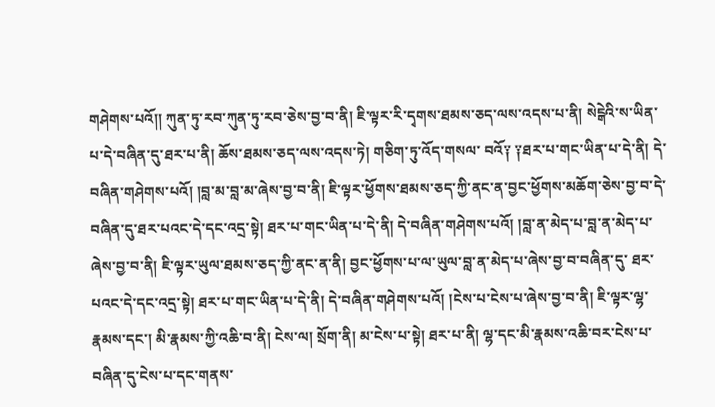གཤེགས་པའོ།། ཀུན་ཏུ་རབ་ཀུན་ཏུ་རབ་ཅེས་བྱ་བ་ནི། ཇི་ལྟར་རི་དྭགས་ཐམས་ཅད་ལས་འདས་པ་ནི། སེངྒེའི་ས་ཡིན་པ་དེ་བཞིན་དུ་ཐར་པ་ནི། ཆོས་ཐམས་ཅད་ལས་འདས་ཏེ། གཅིག་ཏུ་འོད་གསལ་ བའོ༑ ༑ཐར་པ་གང་ཡིན་པ་དེ་ནི། དེ་བཞིན་གཤེགས་པའོ། །བླ་མ་བླ་མ་ཞེས་བྱ་བ་ནི། ཇི་ལྟར་ཕྱོགས་ཐམས་ཅད་ཀྱི་ནང་ན་བྱང་ཕྱོགས་མཆོག་ཅེས་བྱ་བ་དེ་བཞིན་དུ་ཐར་པའང་དེ་དང་འདྲ་སྟེ། ཐར་པ་གང་ཡིན་པ་དེ་ནི། དེ་བཞིན་གཤེགས་པའོ། །བླ་ན་མེད་པ་བླ་ན་མེད་པ་ཞེས་བྱ་བ་ནི། ཇི་ལྟར་ཡུལ་ཐམས་ཅད་ཀྱི་ནང་ན་ནི། བྱང་ཕྱོགས་པ་ལ་ཡུལ་བླ་ན་མེད་པ་ཞེས་བྱ་བ་བཞིན་དུ་ ཐར་པའང་དེ་དང་འདྲ་སྟེ། ཐར་པ་གང་ཡིན་པ་དེ་ནི། དེ་བཞིན་གཤེགས་པའོ། །ངེས་པ་ངེས་པ་ཞེས་བྱ་བ་ནི། ཇི་ལྟར་ལྷ་རྣམས་དང་། མི་རྣམས་ཀྱི་འཆི་བ་ནི། ངེས་ལ། སྲོག་ནི། མ་ངེས་པ་སྟེ། ཐར་པ་ནི། ལྷ་དང་མི་རྣམས་འཆི་བར་ངེས་པ་བཞིན་དུ་ངེས་པ་དང་གནས་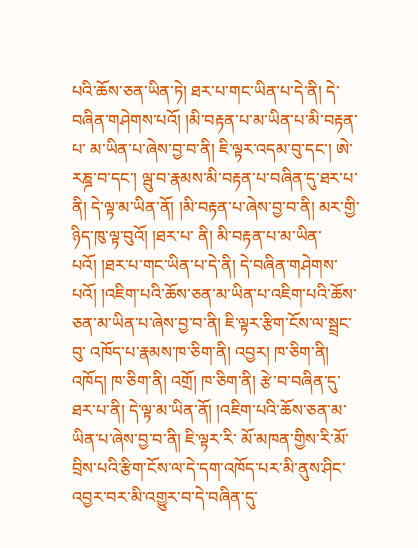པའི་ཆོས་ཅན་ཡིན་ཏེ། ཐར་པ་གང་ཡིན་པ་དེ་ནི། དེ་བཞིན་གཤེགས་པའོ། །མི་བརྟན་པ་མ་ཡིན་པ་མི་བརྟན་པ་ མ་ཡིན་པ་ཞེས་བྱ་བ་ནི། ཇི་ལྟར་འདམ་བུ་དང་། ཨེ་རཎྜ་བ་དང་། ལྦུ་བ་རྣམས་མི་བརྟན་པ་བཞིན་དུ་ཐར་པ་ནི། དེ་ལྟ་མ་ཡིན་ནོ། །མི་བརྟན་པ་ཞེས་བྱ་བ་ནི། མར་གྱི་ཉིད་ཁུ་ལྟ་བུའོ། །ཐར་པ་ ནི། མི་བརྟན་པ་མ་ཡིན་པའོ། །ཐར་པ་གང་ཡིན་པ་དེ་ནི། དེ་བཞིན་གཤེགས་པའོ། །འཇིག་པའི་ཆོས་ཅན་མ་ཡིན་པ་འཇིག་པའི་ཆོས་ཅན་མ་ཡིན་པ་ཞེས་བྱ་བ་ནི། ཇི་ལྟར་རྩིག་ངོས་ལ་སྦྲང་བུ་ འཁོད་པ་རྣམས་ཁ་ཅིག་ནི། འབྱར། ཁ་ཅིག་ནི། འཁོད། ཁ་ཅིག་ནི། འགྲོ། ཁ་ཅིག་ནི། རྩེ་བ་བཞིན་དུ་ཐར་པ་ནི། དེ་ལྟ་མ་ཡིན་ནོ། །འཇིག་པའི་ཆོས་ཅན་མ་ཡིན་པ་ཞེས་བྱ་བ་ནི། ཇི་ལྟར་རི་ མོ་མཁན་གྱིས་རི་མོ་བྲིས་པའི་རྩིག་ངོས་ལ་དེ་དག་འཁོད་པར་མི་ནུས་ཤིང་འབྱར་བར་མི་འགྱུར་བ་དེ་བཞིན་དུ་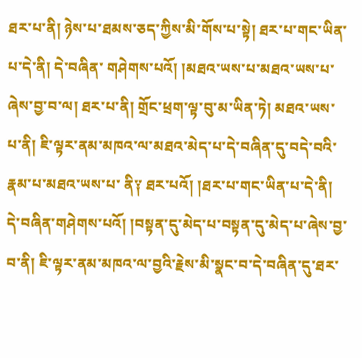ཐར་པ་ནི། ཉེས་པ་ཐམས་ཅད་ཀྱིས་མི་གོས་པ་སྟེ། ཐར་པ་གང་ཡིན་པ་དེ་ནི། དེ་བཞིན་ གཤེགས་པའོ། །མཐའ་ཡས་པ་མཐའ་ཡས་པ་ཞེས་བྱ་བ་ལ། ཐར་པ་ནི། གྲོང་ཕྲག་ལྟ་བུ་མ་ཡིན་ཏེ། མཐའ་ཡས་པ་ནི། ཇི་ལྟར་ནམ་མཁའ་ལ་མཐའ་མེད་པ་དེ་བཞིན་དུ་བདེ་བའི་རྣམ་པ་མཐའ་ཡས་པ་ ནི༑ ཐར་པའོ། །ཐར་པ་གང་ཡིན་པ་དེ་ནི། དེ་བཞིན་གཤེགས་པའོ། །བསྟན་དུ་མེད་པ་བསྟན་དུ་མེད་པ་ཞེས་བྱ་བ་ནི། ཇི་ལྟར་ནམ་མཁའ་ལ་བྱའི་རྗེས་མི་སྣང་བ་དེ་བཞིན་དུ་ཐར་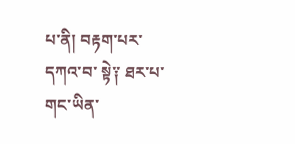པ་ནི། བརྟག་པར་དཀའ་བ་ སྟེ༑ ཐར་པ་གང་ཡིན་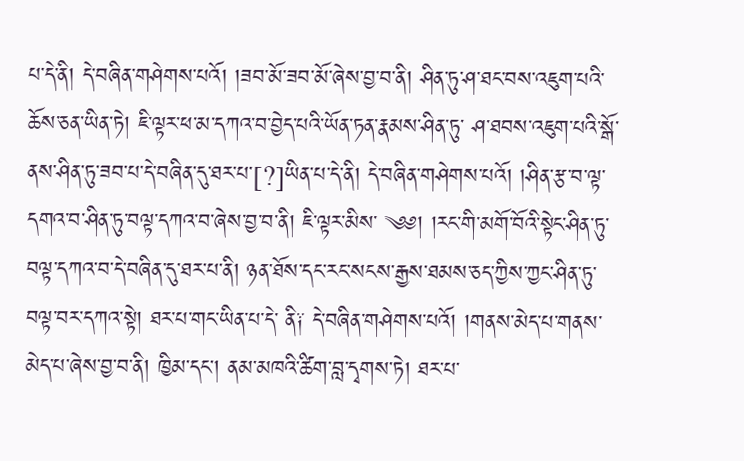པ་དེ་ནི། དེ་བཞིན་གཤེགས་པའོ། །ཟབ་མོ་ཟབ་མོ་ཞེས་བྱ་བ་ནི། ཤིན་ཏུ་ཤ་ཐང་བས་འཇུག་པའི་ཆོས་ཅན་ཡིན་ཏེ། ཇི་ལྟར་ཕ་མ་དཀའ་བ་བྱེད་པའི་ཡོན་ཏན་རྣམས་ཤིན་ཏུ་ ཤ་ཐབས་འཇུག་པའི་སྒོ་ནས་ཤིན་ཏུ་ཟབ་པ་དེ་བཞིན་དུ་ཐར་པ་[?]ཡིན་པ་དེ་ནི། དེ་བཞིན་གཤེགས་པའོ། །ཤིན་རྩ་བ་ལྟ་དགའ་བ་ཤིན་ཏུ་བལྟ་དཀའ་བ་ཞེས་བྱ་བ་ནི། ཇི་ལྟར་མིས་ ༄༅། །རང་གི་མགོ་བོའི་སྟེང་ཤིན་ཏུ་བལྟ་དཀའ་བ་དེ་བཞིན་དུ་ཐར་པ་ནི། ཉན་ཐོས་དང་རང་སངས་རྒྱས་ཐམས་ཅད་ཀྱིས་ཀྱང་ཤིན་ཏུ་བལྟ་བར་དཀའ་སྟེ། ཐར་པ་གང་ཡིན་པ་དེ་ ནི༑ དེ་བཞིན་གཤེགས་པའོ། །གནས་མེད་པ་གནས་མེད་པ་ཞེས་བྱ་བ་ནི། ཁྱིམ་དང་། ནམ་མཁའི་ཚིག་བླ་དྭགས་ཏེ། ཐར་པ་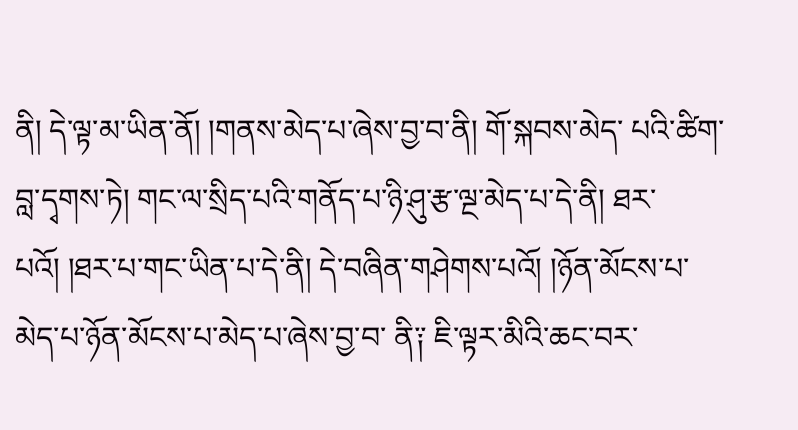ནི། དེ་ལྟ་མ་ཡིན་ནོ། །གནས་མེད་པ་ཞེས་བྱ་བ་ནི། གོ་སྐབས་མེད་ པའི་ཚིག་བླ་དྭགས་ཏེ། གང་ལ་སྲིད་པའི་གནོད་པ་ཉི་ཤུ་རྩ་ལྔ་མེད་པ་དེ་ནི། ཐར་པའོ། །ཐར་པ་གང་ཡིན་པ་དེ་ནི། དེ་བཞིན་གཤེགས་པའོ། །ཉོན་མོངས་པ་མེད་པ་ཉོན་མོངས་པ་མེད་པ་ཞེས་བྱ་བ་ ནི༑ ཇི་ལྟར་མིའི་ཆང་བར་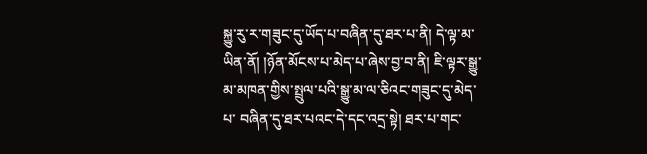སྐྱུ་རུ་ར་གཟུང་དུ་ཡོད་པ་བཞིན་དུ་ཐར་པ་ནི། དེ་ལྟ་མ་ཡིན་ནོ། །ཉོན་མོངས་པ་མེད་པ་ཞེས་བྱ་བ་ནི། ཇི་ལྟར་སྒྱུ་མ་མཁན་གྱིས་སྤྲུལ་པའི་སྒྱུ་མ་ལ་ཅིའང་གཟུང་དུ་མེད་པ་ བཞིན་དུ་ཐར་པའང་དེ་དང་འདྲ་སྟེ། ཐར་པ་གང་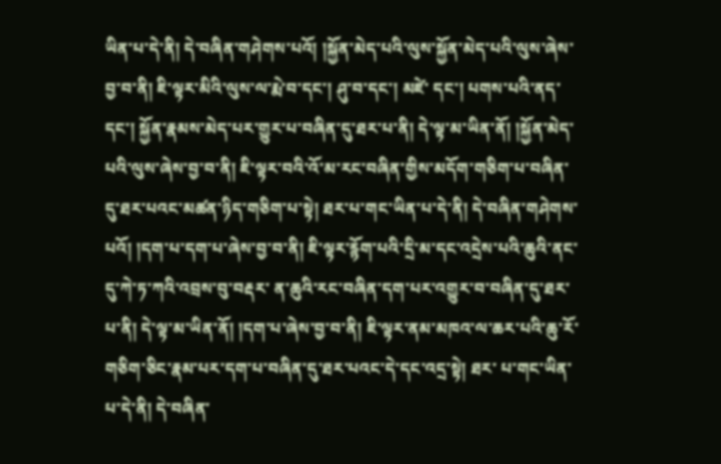ཡིན་པ་དེ་ནི། དེ་བཞིན་གཤེགས་པའོ། །སྐྱོན་མེད་པའི་ལུས་སྐྱོན་མེད་པའི་ལུས་ཞེས་བྱ་བ་ནི། ཇི་ལྟར་མིའི་ལུས་ལ་རྨེ་བ་དང་། ཤུ་བ་དང་། མཛེ་ དང་། པགས་པའི་ནད་དང་། སྐྱོན་རྣམས་མེད་པར་གྱུར་པ་བཞིན་དུ་ཐར་པ་ནི། དེ་ལྟ་མ་ཡིན་ནོ། །སྐྱོན་མེད་པའི་ལུས་ཞེས་བྱ་བ་ནི། ཇི་ལྟར་བའི་འོ་མ་རང་བཞིན་གྱིས་མདོག་གཅིག་པ་བཞིན་ དུ་ཐར་པའང་མཚན་ཉིད་གཅིག་པ་སྟེ། ཐར་པ་གང་ཡིན་པ་དེ་ནི། དེ་བཞིན་གཤེགས་པའོ། །དག་པ་དག་པ་ཞེས་བྱ་བ་ནི། ཇི་ལྟར་རྙོག་པའི་དྲི་མ་དང་འདྲེས་པའི་ཆུའི་ནང་དུ་ཀེ་ཏ་ཀའི་འབྲས་བུ་བརྡར་ ན་ཆུའི་རང་བཞིན་དག་པར་འགྱུར་བ་བཞིན་དུ་ཐར་པ་ནི། དེ་ལྟ་མ་ཡིན་ནོ། །དག་པ་ཞེས་བྱ་བ་ནི། ཇི་ལྟར་ནམ་མཁའ་ལ་ཆར་པའི་ཆུ་རོ་གཅིག་ཅིང་རྣམ་པར་དག་པ་བཞིན་དུ་ཐར་པའང་དེ་དང་འདྲ་སྟེ། ཐར་ པ་གང་ཡིན་པ་དེ་ནི། དེ་བཞིན་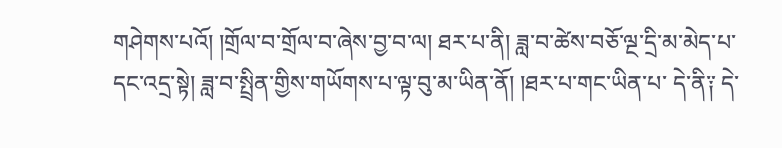གཤེགས་པའོ། །གྲོལ་བ་གྲོལ་བ་ཞེས་བྱ་བ་ལ། ཐར་པ་ནི། ཟླ་བ་ཚེས་བཅོ་ལྔ་དྲི་མ་མེད་པ་དང་འདྲ་སྟེ། ཟླ་བ་སྤྲིན་གྱིས་གཡོགས་པ་ལྟ་བུ་མ་ཡིན་ནོ། །ཐར་པ་གང་ཡིན་པ་ དེ་ནི༑ དེ་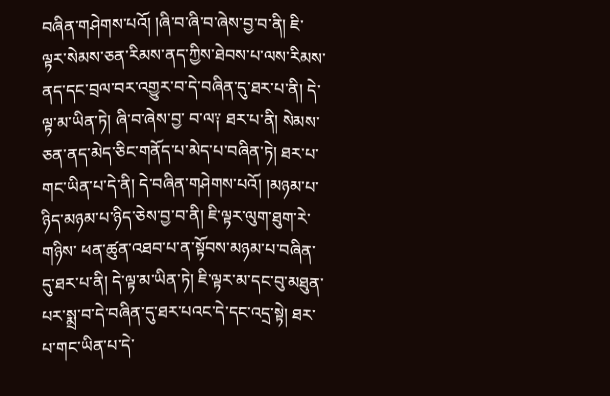བཞིན་གཤེགས་པའོ། །ཞི་བ་ཞི་བ་ཞེས་བྱ་བ་ནི། ཇི་ལྟར་སེམས་ཅན་རིམས་ནད་ཀྱིས་ཐེབས་པ་ལས་རིམས་ནད་དང་བྲལ་བར་འགྱུར་བ་དེ་བཞིན་དུ་ཐར་པ་ནི། དེ་ལྟ་མ་ཡིན་ཏེ། ཞི་བ་ཞེས་བྱ་ བ་ལ༑ ཐར་པ་ནི། སེམས་ཅན་ནད་མེད་ཅིང་གནོད་པ་མེད་པ་བཞིན་ཏེ། ཐར་པ་གང་ཡིན་པ་དེ་ནི། དེ་བཞིན་གཤེགས་པའོ། །མཉམ་པ་ཉིད་མཉམ་པ་ཉིད་ཅེས་བྱ་བ་ནི། ཇི་ལྟར་ལུག་ཐུག་རེ་གཉིས་ ཕན་ཚུན་འཐབ་པ་ན་སྟོབས་མཉམ་པ་བཞིན་དུ་ཐར་པ་ནི། དེ་ལྟ་མ་ཡིན་ཏེ། ཇི་ལྟར་མ་དང་བུ་མཐུན་པར་སྨྲ་བ་དེ་བཞིན་དུ་ཐར་པའང་དེ་དང་འདྲ་སྟེ། ཐར་པ་གང་ཡིན་པ་དེ་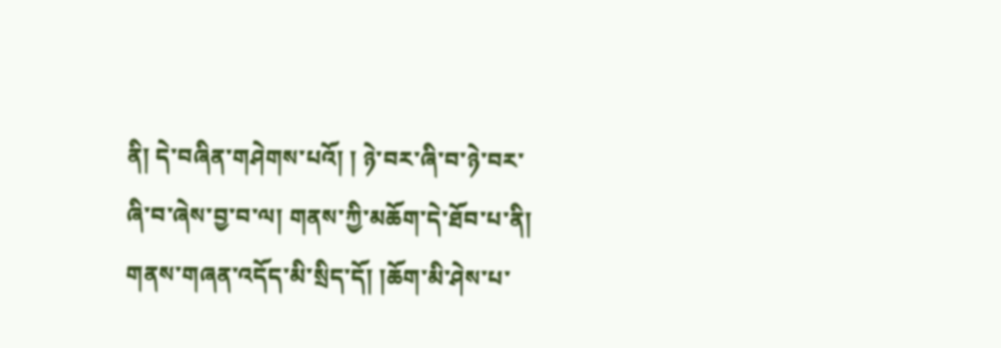ནི། དེ་བཞིན་གཤེགས་པའོ། ། ཉེ་བར་ཞི་བ་ཉེ་བར་ཞི་བ་ཞེས་བྱ་བ་ལ། གནས་ཀྱི་མཆོག་དེ་ཐོབ་པ་ནི། གནས་གཞན་འདོད་མི་སྲིད་དོ། །ཆོག་མི་ཤེས་པ་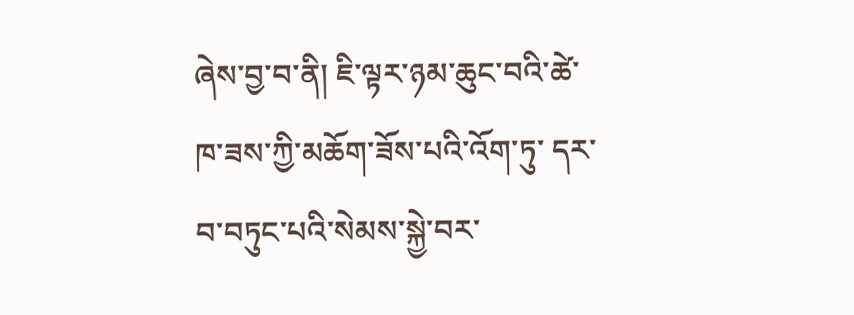ཞེས་བྱ་བ་ནི། ཇི་ལྟར་ཉམ་ཆུང་བའི་ཚེ་ཁ་ཟས་ཀྱི་མཆོག་ཟོས་པའི་འོག་ཏུ་ དར་བ་བཏུང་པའི་སེམས་སྐྱེ་བར་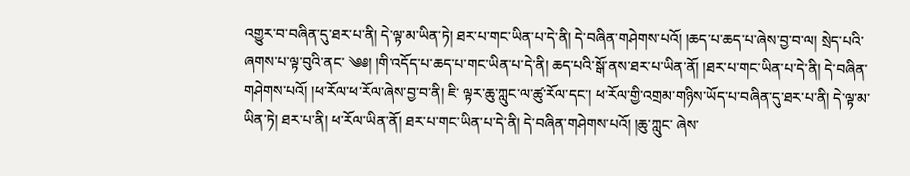འགྱུར་བ་བཞིན་དུ་ཐར་པ་ནི། དེ་ལྟ་མ་ཡིན་ཏེ། ཐར་པ་གང་ཡིན་པ་དེ་ནི། དེ་བཞིན་གཤེགས་པའོ། །ཆད་པ་ཆད་པ་ཞེས་བྱ་བ་ལ། སྲེད་པའི་ཞགས་པ་ལྟ་བུའི་ནང་ ༄༅། །གི་འདོད་པ་ཆད་པ་གང་ཡིན་པ་དེ་ནི། ཆད་པའི་སྒོ་ནས་ཐར་པ་ཡིན་ནོ། །ཐར་པ་གང་ཡིན་པ་དེ་ནི། དེ་བཞིན་གཤེགས་པའོ། །ཕ་རོལ་ཕ་རོལ་ཞེས་བྱ་བ་ནི། ཇི་ ལྟར་ཆུ་ཀླུང་ལ་ཚུ་རོལ་དང་། ཕ་རོལ་གྱི་འགྲམ་གཉིས་ཡོད་པ་བཞིན་དུ་ཐར་པ་ནི། དེ་ལྟ་མ་ཡིན་ཏེ། ཐར་པ་ནི། ཕ་རོལ་ཡིན་ནོ། ཐར་པ་གང་ཡིན་པ་དེ་ནི། དེ་བཞིན་གཤེགས་པའོ། །ཆུ་ཀླུང་ ཞེས་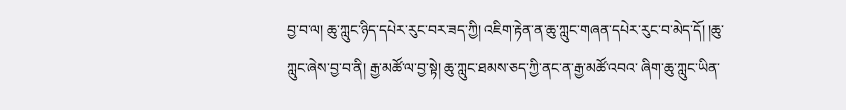བྱ་བ་ལ། ཆུ་ཀླུང་ཉིད་དཔེར་རུང་བར་ཟད་ཀྱི། འཇིག་རྟེན་ན་ཆུ་ཀླུང་གཞན་དཔེར་རུང་བ་མེད་དོ། །ཆུ་ཀླུང་ཞེས་བྱ་བ་ནི། རྒྱ་མཚོ་ལ་བྱ་སྟེ། ཆུ་ཀླུང་ཐམས་ཅད་ཀྱི་ནང་ན་རྒྱ་མཚོ་འབའ་ ཞིག་ཆུ་ཀླུང་ཡིན་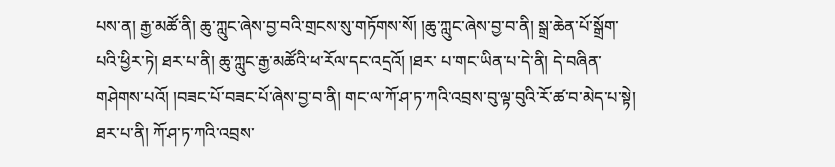པས་ན། རྒྱ་མཚོ་ནི། ཆུ་ཀླུང་ཞེས་བྱ་བའི་གྲངས་སུ་གཏོགས་སོ། །ཆུ་ཀླུང་ཞེས་བྱ་བ་ནི། སྒྲ་ཆེན་པོ་སྒྲོག་པའི་ཕྱིར་ཏེ། ཐར་པ་ནི། ཆུ་ཀླུང་རྒྱ་མཚོའི་ཕ་རོལ་དང་འདྲའོ། །ཐར་ པ་གང་ཡིན་པ་དེ་ནི། དེ་བཞིན་གཤེགས་པའོ། །བཟང་པོ་བཟང་པོ་ཞེས་བྱ་བ་ནི། གང་ལ་ཀོ་ཤ་ཏ་ཀའི་འབྲས་བུ་ལྟ་བུའི་རོ་ཚ་བ་མེད་པ་སྟེ། ཐར་པ་ནི། ཀོ་ཤ་ཏ་ཀའི་འབྲས་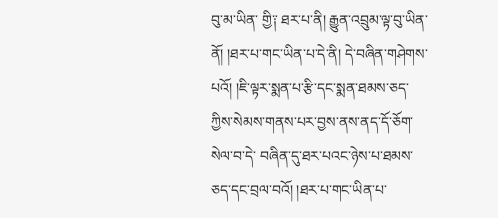བུ་མ་ཡིན་ གྱི༑ ཐར་པ་ནི། རྒྱུན་འབྲུམ་ལྟ་བུ་ཡིན་ནོ། །ཐར་པ་གང་ཡིན་པ་དེ་ནི། དེ་བཞིན་གཤེགས་པའོ། །ཇི་ལྟར་སྨན་པ་རྩི་དང་སྨན་ཐམས་ཅད་ཀྱིས་སེམས་གནས་པར་བྱས་ནས་ནད་དོ་ཅོག་སེལ་བ་དེ་ བཞིན་དུ་ཐར་པའང་ཉེས་པ་ཐམས་ཅད་དང་བྲལ་བའོ། །ཐར་པ་གང་ཡིན་པ་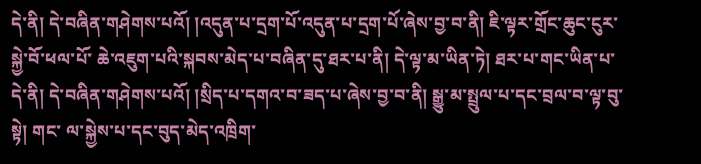དེ་ནི། དེ་བཞིན་གཤེགས་པའོ། །འདུན་པ་དྲག་པོ་འདུན་པ་དྲག་པོ་ཞེས་བྱ་བ་ནི། ཇི་ལྟར་གྲོང་ཆུང་ངུར་སྐྱེ་བོ་ཕལ་པོ་ ཆེ་འཇུག་པའི་སྐབས་མེད་པ་བཞིན་དུ་ཐར་པ་ནི། དེ་ལྟ་མ་ཡིན་ཏེ། ཐར་པ་གང་ཡིན་པ་དེ་ནི། དེ་བཞིན་གཤེགས་པའོ། །སྲིད་པ་དགའ་བ་ཟད་པ་ཞེས་བྱ་བ་ནི། སྒྱུ་མ་སྤྲུལ་པ་དང་བྲལ་བ་ལྟ་བུ་སྟེ། གང་ ལ་སྐྱེས་པ་དང་བུད་མེད་འཁྲིག་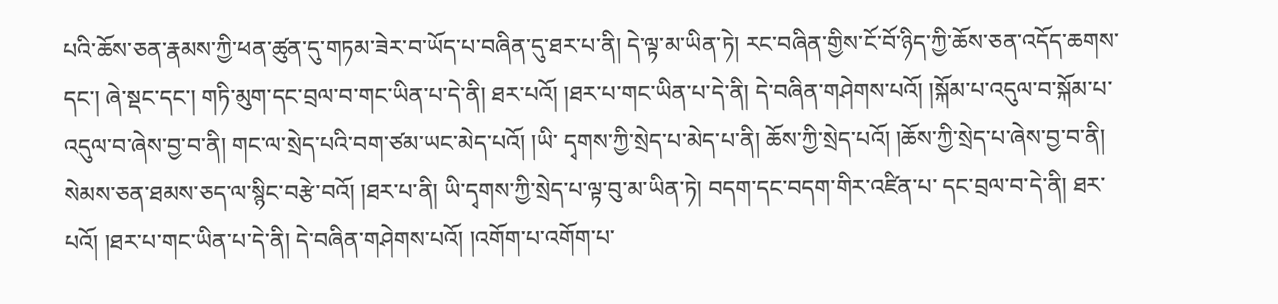པའི་ཆོས་ཅན་རྣམས་ཀྱི་ཕན་ཚུན་དུ་གཏམ་ཟེར་བ་ཡོད་པ་བཞིན་དུ་ཐར་པ་ནི། དེ་ལྟ་མ་ཡིན་ཏེ། རང་བཞིན་གྱིས་ངོ་བོ་ཉིད་ཀྱི་ཆོས་ཅན་འདོད་ཆགས་དང་། ཞེ་སྡང་དང་། གཏི་མུག་དང་བྲལ་བ་གང་ཡིན་པ་དེ་ནི། ཐར་པའོ། །ཐར་པ་གང་ཡིན་པ་དེ་ནི། དེ་བཞིན་གཤེགས་པའོ། །སྐོམ་པ་འདུལ་བ་སྐོམ་པ་འདུལ་བ་ཞེས་བྱ་བ་ནི། གང་ལ་སྲེད་པའི་བག་ཙམ་ཡང་མེད་པའོ། །ཡི་ དྭགས་ཀྱི་སྲེད་པ་མེད་པ་ནི། ཆོས་ཀྱི་སྲེད་པའོ། །ཆོས་ཀྱི་སྲེད་པ་ཞེས་བྱ་བ་ནི། སེམས་ཅན་ཐམས་ཅད་ལ་སྙིང་བརྩེ་བའོ། །ཐར་པ་ནི། ཡི་དྭགས་ཀྱི་སྲེད་པ་ལྟ་བུ་མ་ཡིན་ཏེ། བདག་དང་བདག་གིར་འཛིན་པ་ དང་བྲལ་བ་དེ་ནི། ཐར་པའོ། །ཐར་པ་གང་ཡིན་པ་དེ་ནི། དེ་བཞིན་གཤེགས་པའོ། །འགོག་པ་འགོག་པ་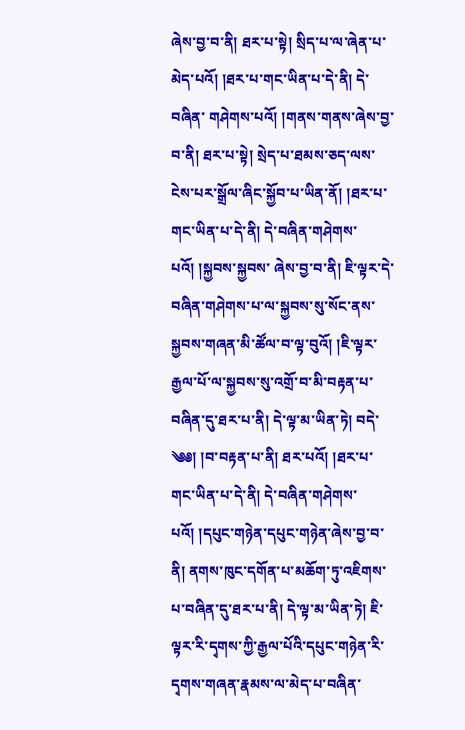ཞེས་བྱ་བ་ནི། ཐར་པ་སྟེ། སྲིད་པ་ལ་ཞེན་པ་མེད་པའོ། །ཐར་པ་གང་ཡིན་པ་དེ་ནི། དེ་བཞིན་ གཤེགས་པའོ། །གནས་གནས་ཞེས་བྱ་བ་ནི། ཐར་པ་སྟེ། སྲེད་པ་ཐམས་ཅད་ལས་ངེས་པར་སྒྲོལ་ཞིང་སྐྱོབ་པ་ཡིན་ནོ། །ཐར་པ་གང་ཡིན་པ་དེ་ནི། དེ་བཞིན་གཤེགས་པའོ། །སྐྱབས་སྐྱབས་ ཞེས་བྱ་བ་ནི། ཇི་ལྟར་དེ་བཞིན་གཤེགས་པ་ལ་སྐྱབས་སུ་སོང་ནས་སྐྱབས་གཞན་མི་ཚོལ་བ་ལྟ་བུའོ། །ཇི་ལྟར་རྒྱལ་པོ་ལ་སྐྱབས་སུ་འགྲོ་བ་མི་བརྟན་པ་བཞིན་དུ་ཐར་པ་ནི། དེ་ལྟ་མ་ཡིན་ཏེ། བདེ་ ༄༅། །བ་བརྟན་པ་ནི། ཐར་པའོ། །ཐར་པ་གང་ཡིན་པ་དེ་ནི། དེ་བཞིན་གཤེགས་པའོ། །དཔུང་གཉེན་དཔུང་གཉེན་ཞེས་བྱ་བ་ནི། ནགས་ཁུང་དགོན་པ་མཆོག་ཏུ་འཇིགས་ པ་བཞིན་དུ་ཐར་པ་ནི། དེ་ལྟ་མ་ཡིན་ཏེ། ཇི་ལྟར་རི་དྭགས་ཀྱི་རྒྱལ་པོའི་དཔུང་གཉེན་རི་དྭགས་གཞན་རྣམས་ལ་མེད་པ་བཞིན་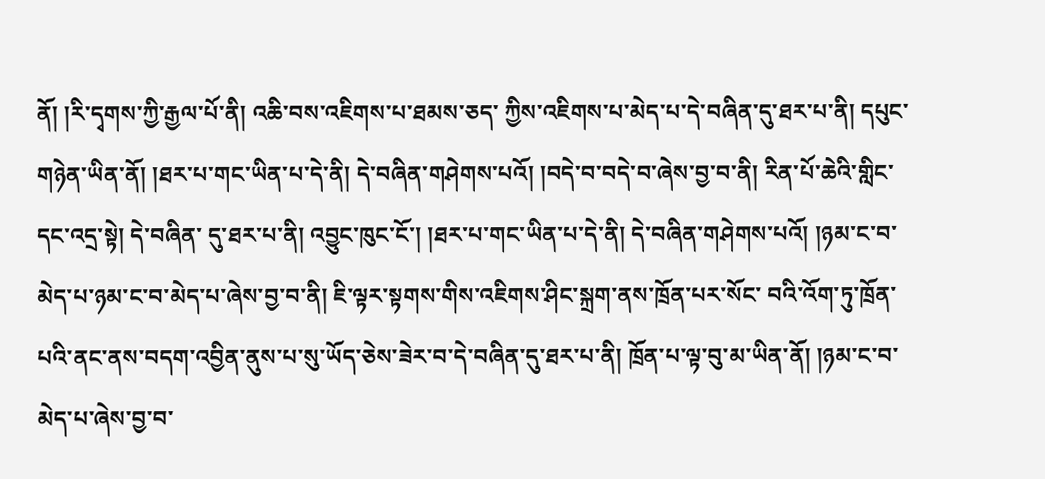ནོ། །རི་དྭགས་ཀྱི་རྒྱལ་པོ་ནི། འཆི་བས་འཇིགས་པ་ཐམས་ཅད་ ཀྱིས་འཇིགས་པ་མེད་པ་དེ་བཞིན་དུ་ཐར་པ་ནི། དཔུང་གཉེན་ཡིན་ནོ། །ཐར་པ་གང་ཡིན་པ་དེ་ནི། དེ་བཞིན་གཤེགས་པའོ། །བདེ་བ་བདེ་བ་ཞེས་བྱ་བ་ནི། རིན་པོ་ཆེའི་གླིང་དང་འདྲ་སྟེ། དེ་བཞིན་ དུ་ཐར་པ་ནི། འབྱུང་ཁུང་ངོ་། །ཐར་པ་གང་ཡིན་པ་དེ་ནི། དེ་བཞིན་གཤེགས་པའོ། །ཉམ་ང་བ་མེད་པ་ཉམ་ང་བ་མེད་པ་ཞེས་བྱ་བ་ནི། ཇི་ལྟར་སྟགས་གིས་འཇིགས་ཤིང་སྐྲག་ནས་ཁྲོན་པར་སོང་ བའི་འོག་ཏུ་ཁྲོན་པའི་ནང་ནས་བདག་འབྱིན་ནུས་པ་སུ་ཡོད་ཅེས་ཟེར་བ་དེ་བཞིན་དུ་ཐར་པ་ནི། ཁྲོན་པ་ལྟ་བུ་མ་ཡིན་ནོ། །ཉམ་ང་བ་མེད་པ་ཞེས་བྱ་བ་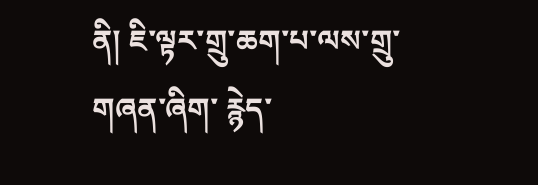ནི། ཇི་ལྟར་གྲུ་ཆག་པ་ལས་གྲུ་གཞན་ཞིག་ རྙེད་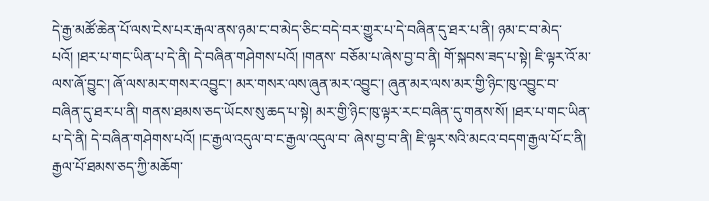དེ་རྒྱ་མཚོ་ཆེན་པོ་ལས་ངེས་པར་རྒལ་ནས་ཉམ་ང་བ་མེད་ཅིང་བདེ་བར་གྱུར་པ་དེ་བཞིན་དུ་ཐར་པ་ནི། ཉམ་ང་བ་མེད་པའོ། །ཐར་པ་གང་ཡིན་པ་དེ་ནི། དེ་བཞིན་གཤེགས་པའོ། །གནས་ བཅོམ་པ་ཞེས་བྱ་བ་ནི། གོ་སྐབས་ཟད་པ་སྟེ། ཇི་ལྟར་འོ་མ་ལས་ཞོ་བྱུང་། ཞོ་ལས་མར་གསར་འབྱུང་། མར་གསར་ལས་ཞུན་མར་འབྱུང་། ཞུན་མར་ལས་མར་གྱི་ཉིང་ཁུ་འབྱུང་བ་ བཞིན་དུ་ཐར་པ་ནི། གནས་ཐམས་ཅད་ཡོངས་སུ་ཆད་པ་སྟེ། མར་གྱི་ཉིང་ཁུ་ལྟར་རང་བཞིན་དུ་གནས་སོ། །ཐར་པ་གང་ཡིན་པ་དེ་ནི། དེ་བཞིན་གཤེགས་པའོ། །ང་རྒྱལ་འདུལ་བ་ང་རྒྱལ་འདུལ་བ་ ཞེས་བྱ་བ་ནི། ཇི་ལྟར་སའི་མངའ་བདག་རྒྱལ་པོ་ང་ནི། རྒྱལ་པོ་ཐམས་ཅད་ཀྱི་མཆོག་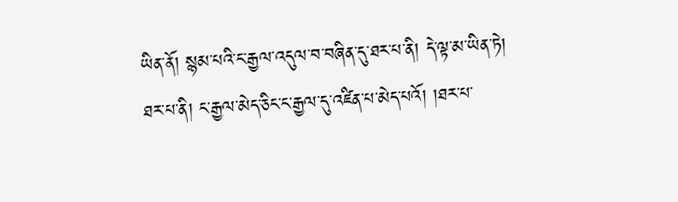ཡིན་ནོ། སྙམ་པའི་ང་རྒྱལ་འདུལ་བ་བཞིན་དུ་ཐར་པ་ནི། དེ་ལྟ་མ་ཡིན་ཏེ། ཐར་པ་ནི། ང་རྒྱལ་མེད་ཅིང་ང་རྒྱལ་དུ་འཛིན་པ་མེད་པའོ། །ཐར་པ་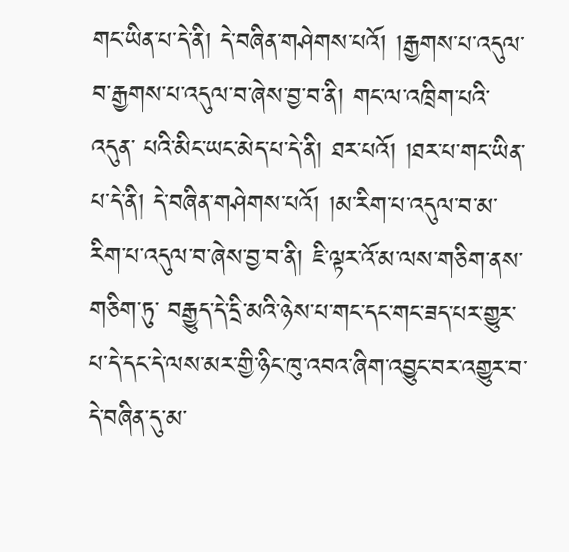གང་ཡིན་པ་དེ་ནི། དེ་བཞིན་གཤེགས་པའོ། །རྒྱགས་པ་འདུལ་བ་རྒྱགས་པ་འདུལ་བ་ཞེས་བྱ་བ་ནི། གང་ལ་འཁྲིག་པའི་འདུན་ པའི་མིང་ཡང་མེད་པ་དེ་ནི། ཐར་པའོ། །ཐར་པ་གང་ཡིན་པ་དེ་ནི། དེ་བཞིན་གཤེགས་པའོ། །མ་རིག་པ་འདུལ་བ་མ་རིག་པ་འདུལ་བ་ཞེས་བྱ་བ་ནི། ཇི་ལྟར་འོ་མ་ལས་གཅིག་ནས་གཅིག་ཏུ་ བརྒྱུད་དེ་དྲི་མའི་ཉེས་པ་གང་དང་གང་ཟད་པར་གྱུར་པ་དེ་དང་དེ་ལས་མར་གྱི་ཉིང་ཁུ་འབའ་ཞིག་འབྱུང་བར་འགྱུར་བ་དེ་བཞིན་དུ་མ་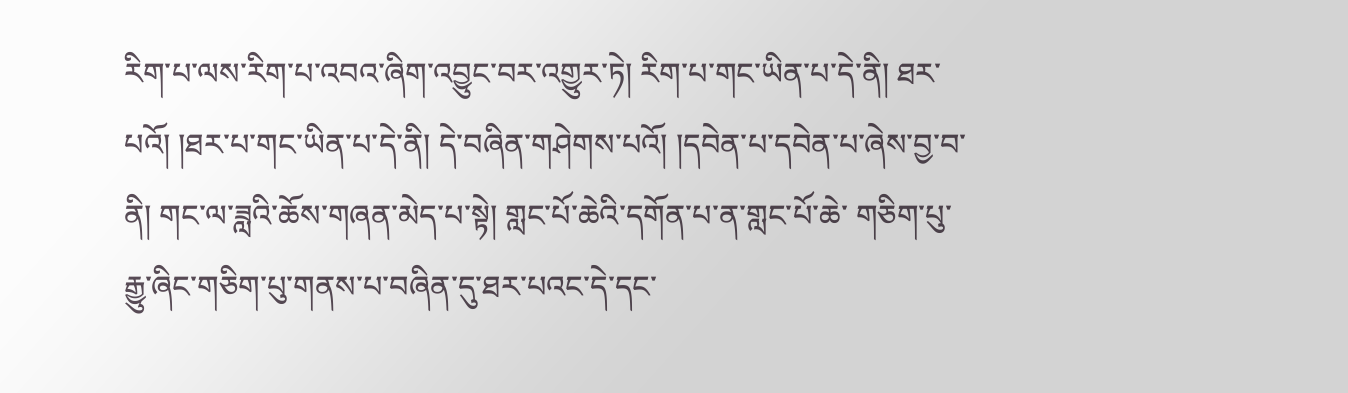རིག་པ་ལས་རིག་པ་འབའ་ཞིག་འབྱུང་བར་འགྱུར་ཏེ། རིག་པ་གང་ཡིན་པ་དེ་ནི། ཐར་པའོ། །ཐར་པ་གང་ཡིན་པ་དེ་ནི། དེ་བཞིན་གཤེགས་པའོ། །དབེན་པ་དབེན་པ་ཞེས་བྱ་བ་ནི། གང་ལ་ཟླའི་ཆོས་གཞན་མེད་པ་སྟེ། གླང་པོ་ཆེའི་དགོན་པ་ན་གླང་པོ་ཆེ་ གཅིག་པུ་རྒྱུ་ཞིང་གཅིག་པུ་གནས་པ་བཞིན་དུ་ཐར་པའང་དེ་དང་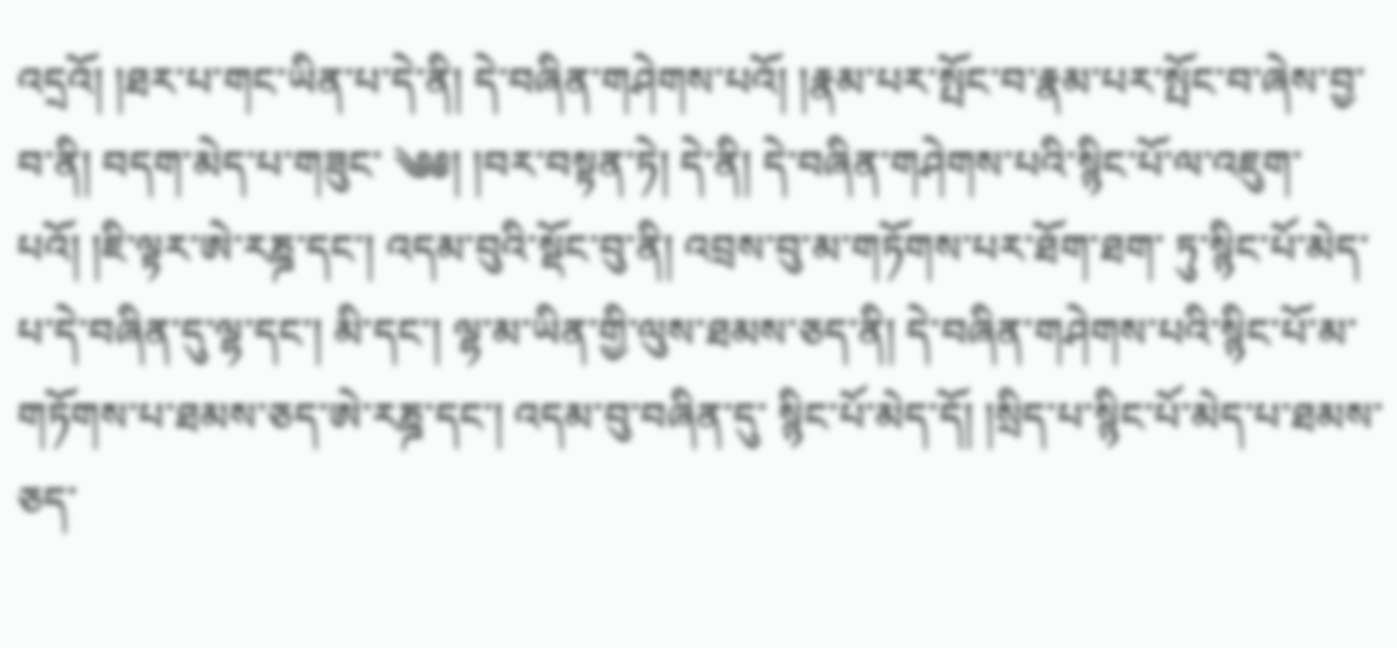འདྲའོ། །ཐར་པ་གང་ཡིན་པ་དེ་ནི། དེ་བཞིན་གཤེགས་པའོ། །རྣམ་པར་སྤོང་བ་རྣམ་པར་སྤོང་བ་ཞེས་བྱ་བ་ནི། བདག་མེད་པ་གཟུང་ ༄༅། །བར་བསྟན་ཏེ། དེ་ནི། དེ་བཞིན་གཤེགས་པའི་སྙིང་པོ་ལ་འཇུག་པའོ། །ཇི་ལྟར་ཨེ་རཎྜ་དང་། འདམ་བུའི་སྡོང་བུ་ནི། འབྲས་བུ་མ་གཏོགས་པར་ཐོག་ཐག་ ཏུ་སྙིང་པོ་མེད་པ་དེ་བཞིན་དུ་ལྷ་དང་། མི་དང་། ལྷ་མ་ཡིན་གྱི་ལུས་ཐམས་ཅད་ནི། དེ་བཞིན་གཤེགས་པའི་སྙིང་པོ་མ་གཏོགས་པ་ཐམས་ཅད་ཨེ་རཎྜ་དང་། འདམ་བུ་བཞིན་དུ་ སྙིང་པོ་མེད་དོ། །སྲིད་པ་སྙིང་པོ་མེད་པ་ཐམས་ཅད་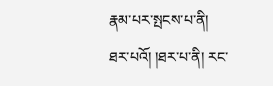རྣམ་པར་སྤངས་པ་ནི། ཐར་པའོ། །ཐར་པ་ནི། རང་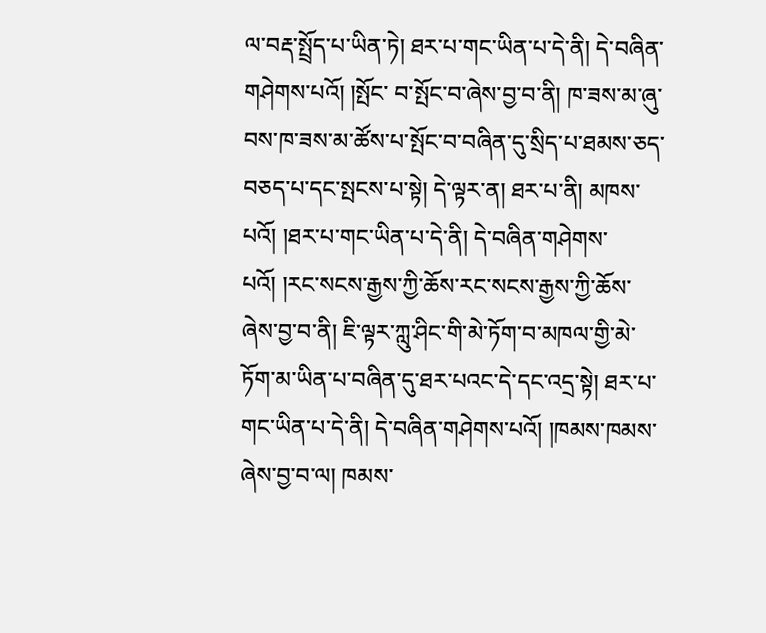ལ་བརྡ་སྤྲོད་པ་ཡིན་ཏེ། ཐར་པ་གང་ཡིན་པ་དེ་ནི། དེ་བཞིན་གཤེགས་པའོ། །སྤོང་ བ་སྤོང་བ་ཞེས་བྱ་བ་ནི། ཁ་ཟས་མ་ཞུ་བས་ཁ་ཟས་མ་ཚོས་པ་སྤོང་བ་བཞིན་དུ་སྲིད་པ་ཐམས་ཅད་བཅད་པ་དང་སྤངས་པ་སྟེ། དེ་ལྟར་ན། ཐར་པ་ནི། མཁས་པའོ། །ཐར་པ་གང་ཡིན་པ་དེ་ནི། དེ་བཞིན་གཤེགས་པའོ། །རང་སངས་རྒྱས་ཀྱི་ཆོས་རང་སངས་རྒྱས་ཀྱི་ཆོས་ཞེས་བྱ་བ་ནི། ཇི་ལྟར་ཀླུ་ཤིང་གི་མེ་ཏོག་བ་མཁལ་གྱི་མེ་ཏོག་མ་ཡིན་པ་བཞིན་དུ་ཐར་པའང་དེ་དང་འདྲ་སྟེ། ཐར་པ་གང་ཡིན་པ་དེ་ནི། དེ་བཞིན་གཤེགས་པའོ། །ཁམས་ཁམས་ཞེས་བྱ་བ་ལ། ཁམས་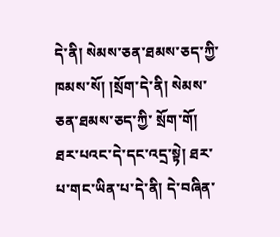དེ་ནི། སེམས་ཅན་ཐམས་ཅད་ཀྱི་ཁམས་སོ། །སྲོག་དེ་ནི། སེམས་ཅན་ཐམས་ཅད་ཀྱི་ སྲོག་གོ། ཐར་པའང་དེ་དང་འདྲ་སྟེ། ཐར་པ་གང་ཡིན་པ་དེ་ནི། དེ་བཞིན་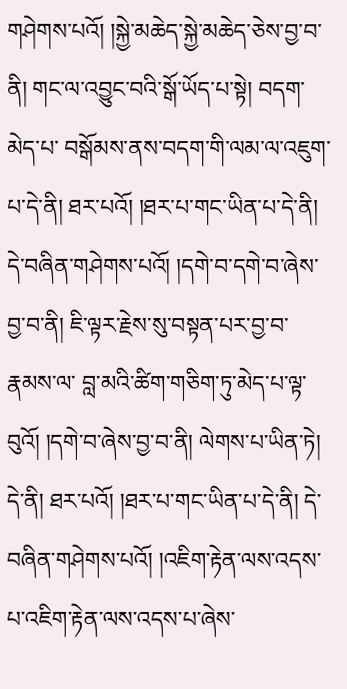གཤེགས་པའོ། །སྐྱེ་མཆེད་སྐྱེ་མཆེད་ཅེས་བྱ་བ་ནི། གང་ལ་འབྱུང་བའི་སྒོ་ཡོད་པ་སྟེ། བདག་མེད་པ་ བསྒོམས་ནས་བདག་གི་ལམ་ལ་འཇུག་པ་དེ་ནི། ཐར་པའོ། །ཐར་པ་གང་ཡིན་པ་དེ་ནི། དེ་བཞིན་གཤེགས་པའོ། །དགེ་བ་དགེ་བ་ཞེས་བྱ་བ་ནི། ཇི་ལྟར་རྗེས་སུ་བསྟན་པར་བྱ་བ་རྣམས་ལ་ བླ་མའི་ཚིག་གཅིག་ཏུ་མེད་པ་ལྟ་བུའོ། །དགེ་བ་ཞེས་བྱ་བ་ནི། ལེགས་པ་ཡིན་ཏེ། དེ་ནི། ཐར་པའོ། །ཐར་པ་གང་ཡིན་པ་དེ་ནི། དེ་བཞིན་གཤེགས་པའོ། །འཇིག་རྟེན་ལས་འདས་ པ་འཇིག་རྟེན་ལས་འདས་པ་ཞེས་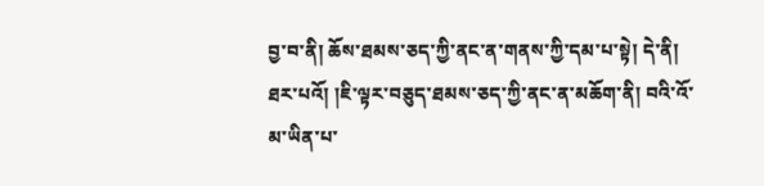བྱ་བ་ནི། ཆོས་ཐམས་ཅད་ཀྱི་ནང་ན་གནས་ཀྱི་དམ་པ་སྟེ། དེ་ནི། ཐར་པའོ། །ཇི་ལྟར་བཅུད་ཐམས་ཅད་ཀྱི་ནང་ན་མཆོག་ནི། བའི་འོ་མ་ཡིན་པ་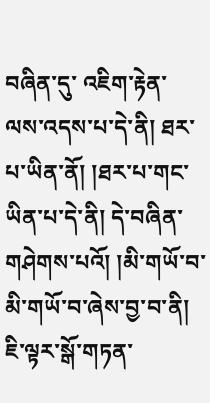བཞིན་དུ་ འཇིག་རྟེན་ལས་འདས་པ་དེ་ནི། ཐར་པ་ཡིན་ནོ། །ཐར་པ་གང་ཡིན་པ་དེ་ནི། དེ་བཞིན་གཤེགས་པའོ། །མི་གཡོ་བ་མི་གཡོ་བ་ཞེས་བྱ་བ་ནི། ཇི་ལྟར་སྒོ་གཏན་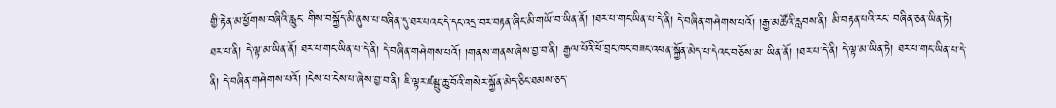གྱི་རྟེན་མ་ཕྱོགས་བཞིའི་རླུང་ གིས་བསྐྱོད་མི་ནུས་པ་བཞིན་དུ་ཐར་པའང་དེ་དང་འདྲ་བར་བརྟན་ཞིང་མི་གཡོ་བ་ཡིན་ནོ། །ཐར་པ་གང་ཡིན་པ་དེ་ནི། དེ་བཞིན་གཤེགས་པའོ། །རྒྱ་མཚོའི་རླབས་ནི། མི་བརྟན་པའི་རང་ བཞིན་ཅན་ཡིན་ཏེ། ཐར་པ་ནི། དེ་ལྟ་མ་ཡིན་ནོ། ཐར་པ་གང་ཡིན་པ་དེ་ནི། དེ་བཞིན་གཤེགས་པའོ། །གནས་གནས་ཞེས་བྱ་བ་ནི། རྒྱལ་པོའི་ཕོ་བྲང་ཁང་བཟང་འཕན་སྐྱོན་མེད་པ་དེའང་བཅོས་མ་ ཡིན་ནོ། །ཐར་པ་དེ་ནི། དེ་ལྟ་མ་ཡིན་ཏེ། ཐར་པ་གང་ཡིན་པ་དེ་ནི། དེ་བཞིན་གཤེགས་པའོ། །ངེས་པ་ངེས་པ་ཞེས་བྱ་བ་ནི། ཇི་ལྟར་ཛམྦུ་ཆུ་བོའི་གསེར་སྐྱོན་མེད་ཅིང་ཐམས་ཅད་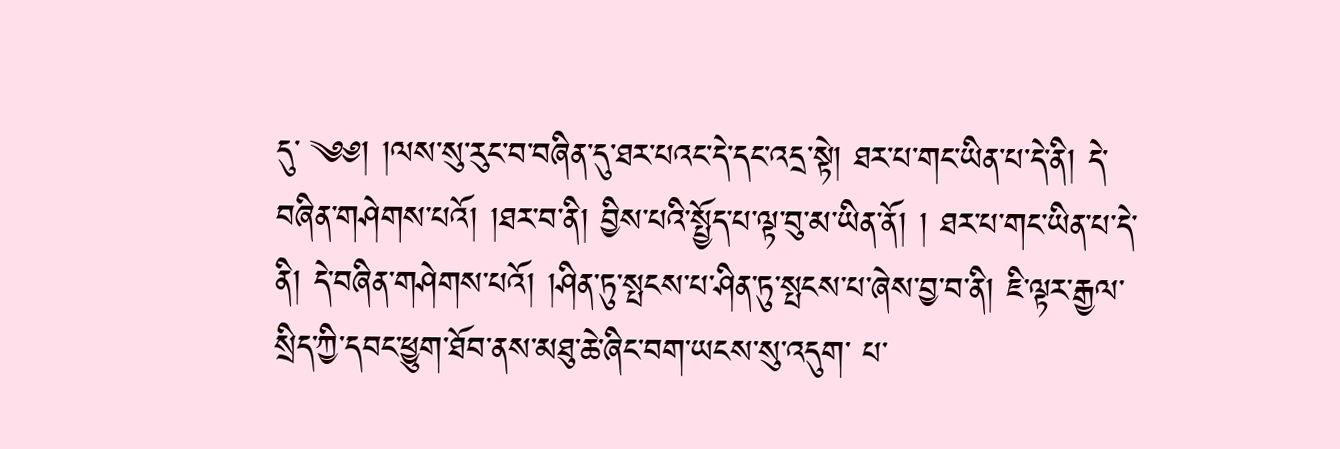དུ་ ༄༅། །ལས་སུ་རུང་བ་བཞིན་དུ་ཐར་པའང་དེ་དང་འདྲ་སྟེ། ཐར་པ་གང་ཡིན་པ་དེ་ནི། དེ་བཞིན་གཤེགས་པའོ། །ཐར་བ་ནི། བྱིས་པའི་སྤྱོད་པ་ལྟ་བུ་མ་ཡིན་ནོ། ། ཐར་པ་གང་ཡིན་པ་དེ་ནི། དེ་བཞིན་གཤེགས་པའོ། །ཤིན་ཏུ་སྤངས་པ་ཤིན་ཏུ་སྤངས་པ་ཞེས་བྱ་བ་ནི། ཇི་ལྟར་རྒྱལ་སྲིད་ཀྱི་དབང་ཕྱུག་ཐོབ་ནས་མཐུ་ཆེ་ཞིང་བག་ཡངས་སུ་འདུག་ པ་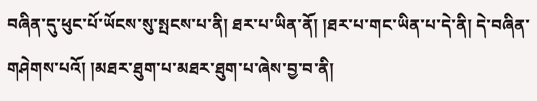བཞིན་དུ་ཕུང་པོ་ཡོངས་སུ་སྤངས་པ་ནི། ཐར་པ་ཡིན་ནོ། །ཐར་པ་གང་ཡིན་པ་དེ་ནི། དེ་བཞིན་གཤེགས་པའོ། །མཐར་ཐུག་པ་མཐར་ཐུག་པ་ཞེས་བྱ་བ་ནི།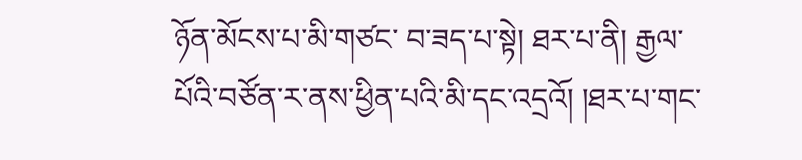ཉོན་མོངས་པ་མི་གཙང་ བ་ཟད་པ་སྟེ། ཐར་པ་ནི། རྒྱལ་པོའི་བཙོན་ར་ནས་ཕྱིན་པའི་མི་དང་འདྲའོ། །ཐར་པ་གང་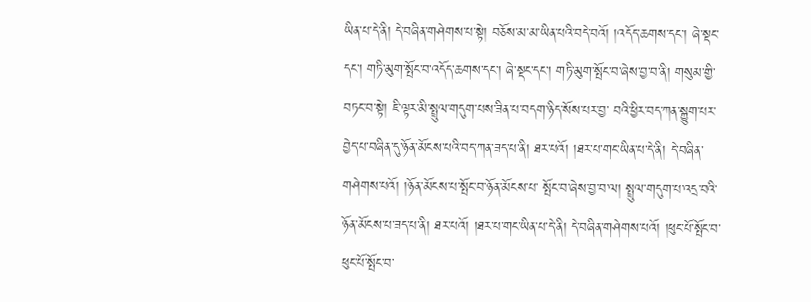ཡིན་པ་དེ་ནི། དེ་བཞིན་གཤེགས་པ་སྟེ། བཅོས་མ་མ་ཡིན་པའི་བདེ་བའོ། །འདོད་ཆགས་དང་། ཞེ་སྡང་དང་། གཏི་མུག་སྤོང་བ་འདོད་ཆགས་དང་། ཞེ་སྡང་དང་། གཏི་མུག་སྤོང་བ་ཞེས་བྱ་བ་ནི། གསུམ་གྱི་བཏང་བ་སྟེ། ཇི་ལྟར་མི་སྤྲུལ་གདུག་པས་ཟིན་པ་བདག་ཉིད་སོས་པར་བྱ་ བའི་ཕྱིར་བད་ཀན་སྐྱུག་པར་བྱེད་པ་བཞིན་དུ་ཉོན་མོངས་པའི་བད་ཀན་ཟད་པ་ནི། ཐར་པའོ། །ཐར་པ་གང་ཡིན་པ་དེ་ནི། དེ་བཞིན་གཤེགས་པའོ། །ཉོན་མོངས་པ་སྤོང་བ་ཉོན་མོངས་པ་ སྤོང་བ་ཞེས་བྱ་བ་ལ། སྤྲུལ་གདུག་པ་འདྲ་བའི་ཉོན་མོངས་པ་ཟད་པ་ནི། ཐར་པའོ། །ཐར་པ་གང་ཡིན་པ་དེ་ནི། དེ་བཞིན་གཤེགས་པའོ། །ཕུང་པོ་སྤོང་བ་ཕུང་པོ་སྤོང་བ་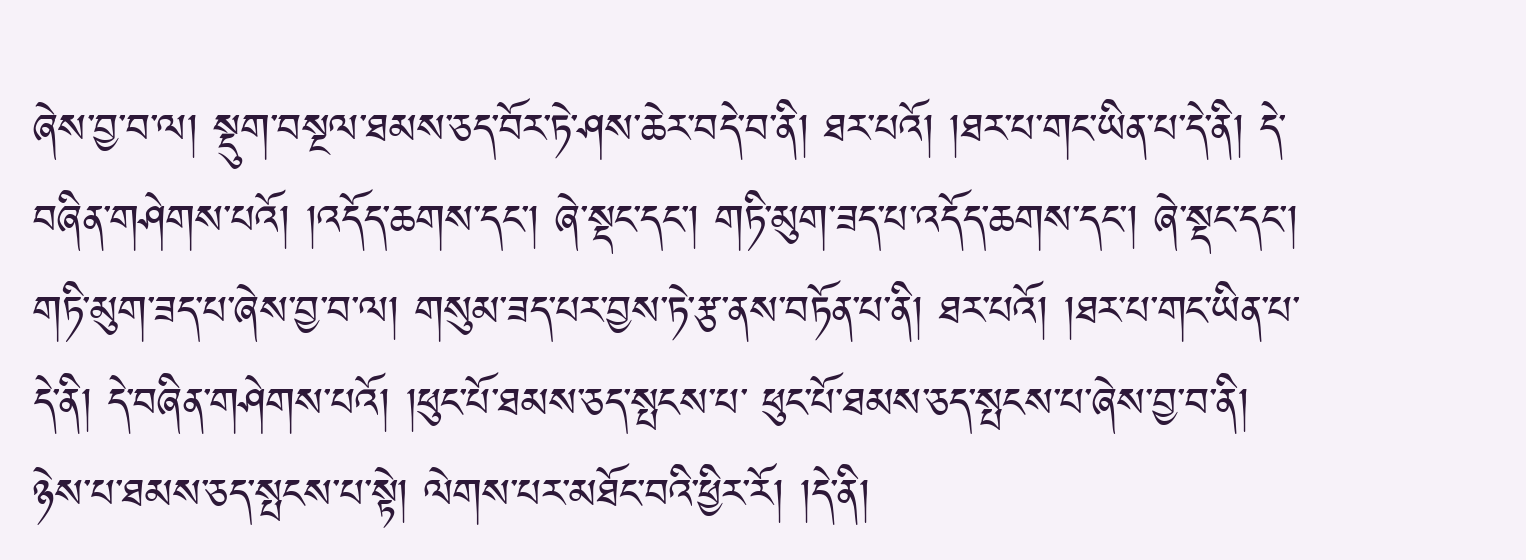ཞེས་བྱ་བ་ལ། སྡུག་བསྔལ་ཐམས་ཅད་བོར་ཏེ་ཤས་ཆེར་བདེ་བ་ནི། ཐར་པའོ། །ཐར་པ་གང་ཡིན་པ་དེ་ནི། དེ་བཞིན་གཤེགས་པའོ། །འདོད་ཆགས་དང་། ཞེ་སྡང་དང་། གཏི་མུག་ཟད་པ་འདོད་ཆགས་དང་། ཞེ་སྡང་དང་། གཏི་མུག་ཟད་པ་ཞེས་བྱ་བ་ལ། གསུམ་ཟད་པར་བྱས་ཏེ་རྩ་ནས་བཏོན་པ་ནི། ཐར་པའོ། །ཐར་པ་གང་ཡིན་པ་དེ་ནི། དེ་བཞིན་གཤེགས་པའོ། །ཕུང་པོ་ཐམས་ཅད་སྤངས་པ་ ཕུང་པོ་ཐམས་ཅད་སྤངས་པ་ཞེས་བྱ་བ་ནི། ཉེས་པ་ཐམས་ཅད་སྤངས་པ་སྟེ། ལེགས་པར་མཐོང་བའི་ཕྱིར་རོ། །དེ་ནི།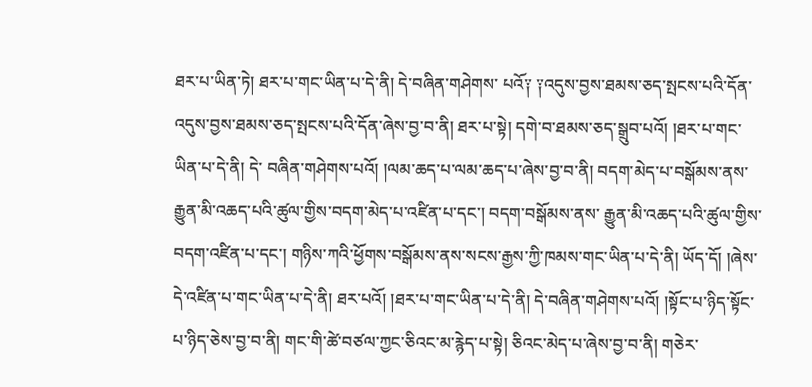ཐར་པ་ཡིན་ཏེ། ཐར་པ་གང་ཡིན་པ་དེ་ནི། དེ་བཞིན་གཤེགས་ པའོ༑ ༑འདུས་བྱས་ཐམས་ཅད་སྤངས་པའི་དོན་འདུས་བྱས་ཐམས་ཅད་སྤངས་པའི་དོན་ཞེས་བྱ་བ་ནི། ཐར་པ་སྟེ། དགེ་བ་ཐམས་ཅད་སྒྲུབ་པའོ། །ཐར་པ་གང་ཡིན་པ་དེ་ནི། དེ་ བཞིན་གཤེགས་པའོ། །ལམ་ཆད་པ་ལམ་ཆད་པ་ཞེས་བྱ་བ་ནི། བདག་མེད་པ་བསྒོམས་ནས་རྒྱུན་མི་འཆད་པའི་ཚུལ་གྱིས་བདག་མེད་པ་འཛིན་པ་དང་། བདག་བསྒོམས་ནས་ རྒྱུན་མི་འཆད་པའི་ཚུལ་གྱིས་བདག་འཛིན་པ་དང་། གཉིས་ཀའི་ཕྱོགས་བསྒོམས་ནས་སངས་རྒྱས་ཀྱི་ཁམས་གང་ཡིན་པ་དེ་ནི། ཡོད་དོ། །ཞེས་དེ་འཛིན་པ་གང་ཡིན་པ་དེ་ནི། ཐར་པའོ། །ཐར་པ་གང་ཡིན་པ་དེ་ནི། དེ་བཞིན་གཤེགས་པའོ། །སྟོང་པ་ཉིད་སྟོང་པ་ཉིད་ཅེས་བྱ་བ་ནི། གང་གི་ཚེ་བཙལ་ཀྱང་ཅིའང་མ་རྙེད་པ་སྟེ། ཅིའང་མེད་པ་ཞེས་བྱ་བ་ནི། གཅེར་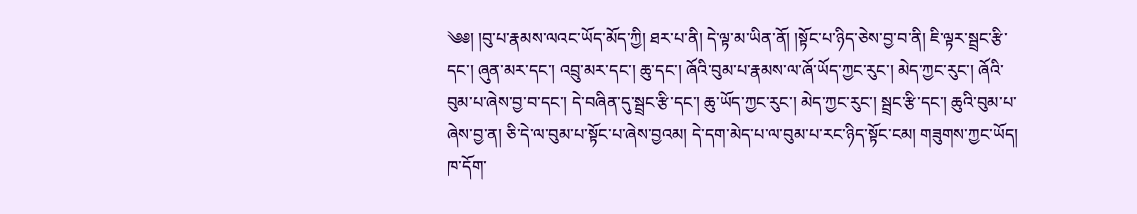༄༅། །བུ་པ་རྣམས་ལའང་ཡོད་མོད་ཀྱི། ཐར་པ་ནི། དེ་ལྟ་མ་ཡིན་ནོ། །སྟོང་པ་ཉིད་ཅེས་བྱ་བ་ནི། ཇི་ལྟར་སྦྲང་རྩི་དང་། ཞུན་མར་དང་། འབྲུ་མར་དང་། ཆུ་དང་། ཞོའི་བུམ་པ་རྣམས་ལ་ཞོ་ཡོད་ཀྱང་རུང་། མེད་ཀྱང་རུང་། ཞོའི་བུམ་པ་ཞེས་བྱ་བ་དང་། དེ་བཞིན་དུ་སྦྲང་རྩི་དང་། ཆུ་ཡོད་ཀྱང་རུང་། མེད་ཀྱང་རུང་། སྦྲང་རྩི་དང་། ཆུའི་བུམ་པ་ཞེས་བྱ་ན། ཅི་དེ་ལ་བུམ་པ་སྟོང་པ་ཞེས་བྱའམ། དེ་དག་མེད་པ་ལ་བུམ་པ་རང་ཉིད་སྟོང་ངམ། གཟུགས་ཀྱང་ཡོད། ཁ་དོག་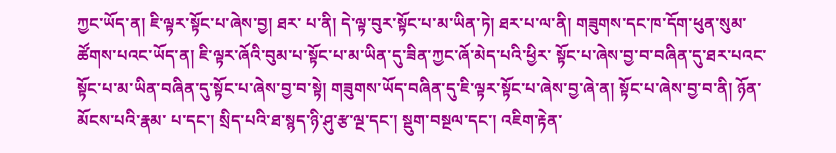ཀྱང་ཡོད་ན། ཇི་ལྟར་སྟོང་པ་ཞེས་བྱ། ཐར་ པ་ནི། དེ་ལྟ་བུར་སྟོང་པ་མ་ཡིན་ཏེ། ཐར་པ་ལ་ནི། གཟུགས་དང་ཁ་དོག་ཕུན་སུམ་ཚོགས་པའང་ཡོད་ན། ཇི་ལྟར་ཞོའི་བུམ་པ་སྟོང་པ་མ་ཡིན་དུ་ཟིན་ཀྱང་ཞོ་མེད་པའི་ཕྱིར་ སྟོང་པ་ཞེས་བྱ་བ་བཞིན་དུ་ཐར་པའང་སྟོང་པ་མ་ཡིན་བཞིན་དུ་སྟོང་པ་ཞེས་བྱ་བ་སྟེ། གཟུགས་ཡོད་བཞིན་དུ་ཇི་ལྟར་སྟོང་པ་ཞེས་བྱ་ཞེ་ན། སྟོང་པ་ཞེས་བྱ་བ་ནི། ཉོན་མོངས་པའི་རྣམ་ པ་དང་། སྲིད་པའི་ཐ་སྙད་ཉི་ཤུ་རྩ་ལྔ་དང་། སྡུག་བསྔལ་དང་། འཇིག་རྟེན་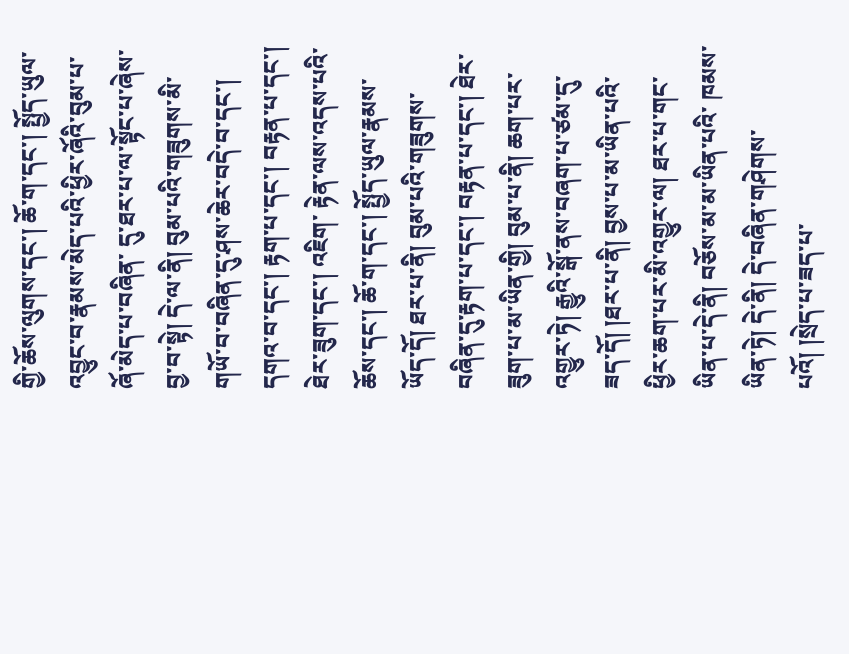གྱི་ཆོས་ལུགས་དང་། ཆོ་ག་དང་། སྤྱོད་ཡུལ་འབྱུང་བ་རྣམས་མེད་པའི་ཕྱིར་ཞོའི་བུམ་པ་ཞོ་མེད་པ་བཞིན་ དུ་ཐར་པ་ལ་སྟོང་པ་ཞེས་བྱ་བ་སྟེ། དེ་ལ་ནི། བུམ་པའི་གཟུགས་མི་གཡོ་བ་བཞིན་དུ་ཤས་ཆེར་བདེ་བ་དང་། དགའ་བ་དང་། རྟག་པ་དང་། བརྟན་པ་དང་། ཐེར་ཟུག་དང་། འཇིག་ རྟེན་ལས་འདས་པའི་ཆོས་དང་། ཆོ་ག་དང་། སྤྱོད་ཡུལ་རྣམས་ཡོད་དོ། ཐར་པ་ནི། བུམ་པའི་གཟུགས་བཞིན་དུ་རྟག་པ་དང་། བརྟན་པ་དང་། ཐེར་ཟུག་པ་མ་ཡིན་གྱི། བུམ་པ་ནི། ཆག་པར་འགྱུར་ཏེ། རྒྱུའི་སྒོ་ནས་བཞག་པ་ཙམ་དུ་ཟད་དོ། །ཐར་པ་ནི། བྱས་པ་མ་ཡིན་པའི་ཕྱིར་ཆག་པར་མི་འགྱུར་ལ། ཐར་པ་གང་ཡིན་པ་དེ་ནི། བཅོས་མ་མ་ཡིན་པའི་ ཁམས་ཡིན་ཏེ། དེ་ནི། དེ་བཞིན་གཤེགས་པའོ། །སྲེད་པ་ཟད་པ་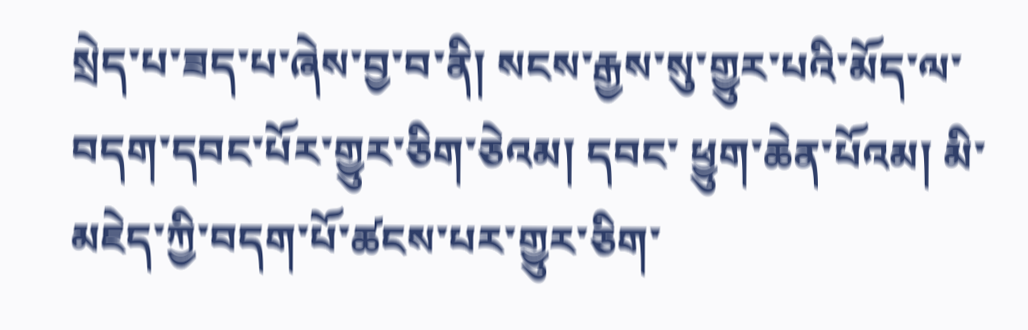སྲེད་པ་ཟད་པ་ཞེས་བྱ་བ་ནི། སངས་རྒྱས་སུ་གྱུར་པའི་མོད་ལ་བདག་དབང་པོར་གྱུར་ཅིག་ཅེའམ། དབང་ ཕྱུག་ཆེན་པོའམ། མི་མཇེད་ཀྱི་བདག་པོ་ཚངས་པར་གྱུར་ཅིག་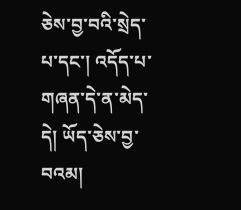ཅེས་བྱ་བའི་སྲེད་པ་དང་། འདོད་པ་གཞན་དེ་ན་མེད་དེ། ཡོད་ཅེས་བྱ་བའམ།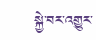སྐྱེ་བར་འགྱུར་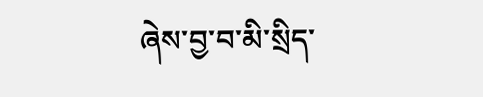ཞེས་བྱ་བ་མི་སྲིད་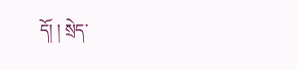དོ། ། སྲེད་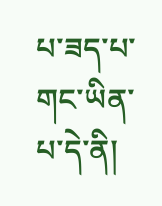པ་ཟད་པ་གང་ཡིན་པ་དེ་ནི།